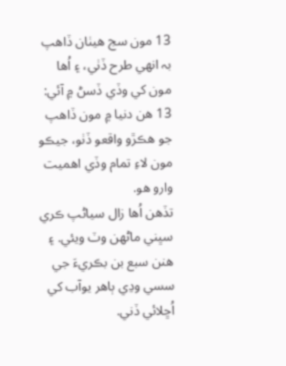13 مون سج هيٺان ڏاهپ بہ انهي طرح ڏٺي، ۽ اُها مون کي وڏي ڏسڻ ۾ آئي:
13 هن دنيا ۾ مون ڏاهپ جو هڪڙو واقعو ڏٺو، جيڪو مون لاءِ تمام وڏي اهميت وارو هو.
تڏهن اُها زال سياڻپ ڪري سڀني ماڻهن وٽ ويئي. ۽ هنن سبع بن بڪريءَ جي سسي وڍي ٻاهر يوآب کي اُڇلائي ڏني.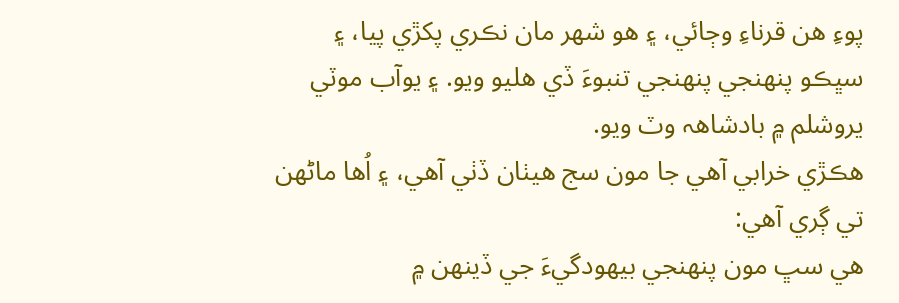پوءِ هن قرناءِ وڄائي، ۽ هو شهر مان نڪري پکڙي پيا، ۽ سڀڪو پنهنجي پنهنجي تنبوءَ ڏي هليو ويو. ۽ يوآب موٽي يروشلم ۾ بادشاهہ وٽ ويو.
هڪڙي خرابي آهي جا مون سج هيٺان ڏٺي آهي، ۽ اُها ماڻهن تي ڳري آهي:
هي سڀ مون پنهنجي بيهودگيءَ جي ڏينهن ۾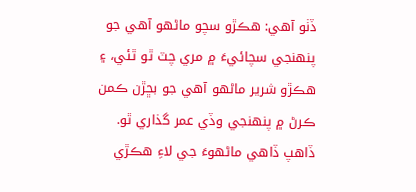ڏٺو آهي: هڪڙو سچو ماڻهو آهي جو پنهنجي سچائيءَ ۾ مري چٽ ٿو ٿئي، ۽ هڪڙو شرير ماڻهو آهي جو بڇڙن ڪمن ڪرڻ ۾ پنهنجي وڏي عمر گذاري ٿو.
ڏاهپ ڏاهي ماڻهوءَ جي لاءِ هڪڙي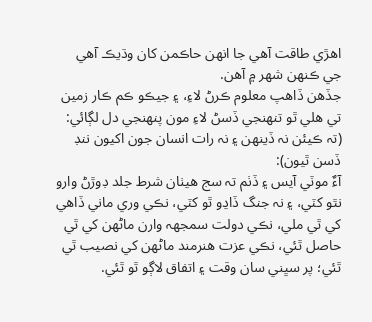اهڙي طاقت آهي جا انهن حاڪمن کان وڌيڪ آهي جي ڪنهن شهر ۾ آهن.
جڏهن ڏاهپ معلوم ڪرڻ لاءِ، ۽ جيڪو ڪم ڪار زمين تي هلي ٿو تنهنجي ڏسڻ لاءِ مون پنهنجي دل لڳائي: (تہ ڪيئن نہ ڏينهن ۽ نہ رات انسان جون اکيون ننڊ ڏسن ٿيون):
آءٌ موٽي آيس ۽ ڏٺم تہ سج هيٺان شرط جلد ڊوڙڻ وارو نٿو کٽي، ۽ نہ جنگ ڏاڍو ٿو کٽي، نڪي وري ماني ڏاهي کي ٿي ملي، نڪي دولت سمجهہ وارن ماڻهن کي ٿي حاصل ٿئي، نڪي عزت هنرمند ماڻهن کي نصيب ٿي ٿئي؛ پر سڀني سان وقت ۽ اتفاق لاڳو ٿو ٿئي.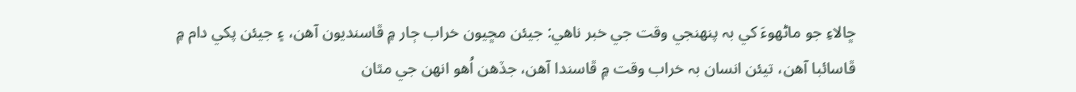ڇالاءِ جو ماڻهوءَ کي بہ پنهنجي وقت جي خبر ناهي: جيئن مڇيون خراب ڄار ۾ ڦاسنديون آهن، ۽ جيئن پکي دام ۾ ڦاسائبا آهن، تيئن انسان بہ خراب وقت ۾ ڦاسندا آهن، جڏهن اُهو انهن جي مٿان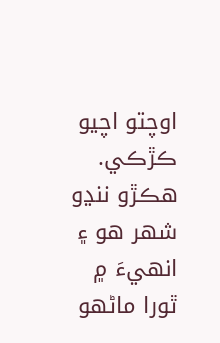اوچتو اچيو ڪڙڪي.
هڪڙو ننڍو شهر هو ۽ انهيءَ ۾ ٿورا ماڻهو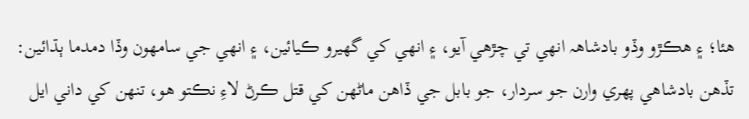هئا؛ ۽ هڪڙو وڏو بادشاهہ انهي تي چڙهي آيو، ۽ انهي کي گهيرو ڪيائين، ۽ انهي جي سامهون وڏا دمدما ٻڌائين:
تڏهن بادشاهي پهري وارن جو سردار، جو بابل جي ڏاهن ماڻهن کي قتل ڪرڻ لاءِ نڪتو هو، تنهن کي داني ايل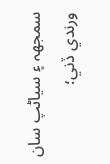سمجهہ ۽ سياڻپ سان ورندي ڏني؛